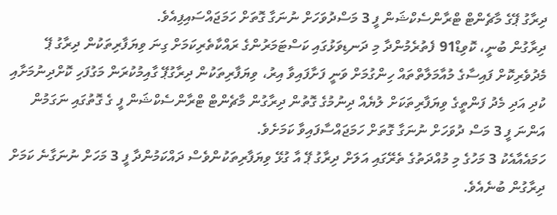ދިރާގު ޕޭގެ މާޗެންޓް ޓްރާންސެކްޝަން ފީ 3 މަސްދުވަހަށް ނުނަގާ ގޮތަށް ހަމަޖައްސައިފިއެވެ.
ދިރާގުން ބުނީ، ކޮވިޑް91 ފެތުރެމުންދާ މި ދަނޑިވަޅުގައި ކަސްޓަމަރުންގެ ރައްކާތެރިކަމަށް ގިނަ ވިޔަފާރިތަކުން ދިރާގު ޕޭ މެދުވެރިކޮށް ފައިސާގެ މުއާމަލާތްތައް ހިންގުމަށް ވަނީ ފަށާފައިވާ އިރު، ވިޔަފާރިތަކުން ދިރާގުޕޭ ގާއިމުކުރަން މަގުފަހި ކޮށްދިނުމަށާއި ކުދި އަދި މެދު ފަންތީގެ ވިޔަފާރިތަކަށް ލުޔެއް ދިނުމުގެ ގޮތުން ދިރާގުން މާޗެންޓް ޓްރާންސެކްޝަން ފީ ގެ ގޮތުގައި ނަގަމުން އަންނަ ފީ 3 މަސް ދުވަހަށް ނުނަގާ ގޮތަށް ހަމަޖައްސާފައިވާ ކަމަށެވެ.
ހަމައެއާއެކު 3 މަހުގެ މި މުއްދަތުގެ ތެރޭގައި އަލަށް ދިރާގު ޕޭ އާ ގުޅޭ ވިޔަފާރިތަކުންވެސް ދައްކަމުންދާ ފީ 3 މަހަށް ނުނަގާނެ ކަމަށް ދިރާގުން ބުނެއެވެ.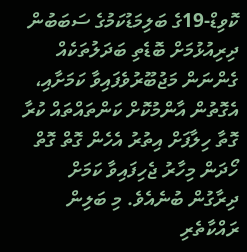ކޮވިޑް-19ގެ ބަލިމަޑުކަމުގެ ސަބަބުން ދިރިއުޅުމަށް ބޮޑެތި ބަދަލުތަކެއް ގެންނަން މަޖުބޫރުވެފައިވާ ކަމަށާއި، އެގޮތުން އާންމުކޮށް ކަންތައްތައް ކުރާ ގޮތާ ހިލާފަށް އިތުރު އެހެން ގޮތް ގޮތް ހޯދަން މިހާރު ޖެހިފައިވާ ކަމަށް ދިރާގުން ބުނެއެވެ. މި ބަލިން ރައްކާތެރި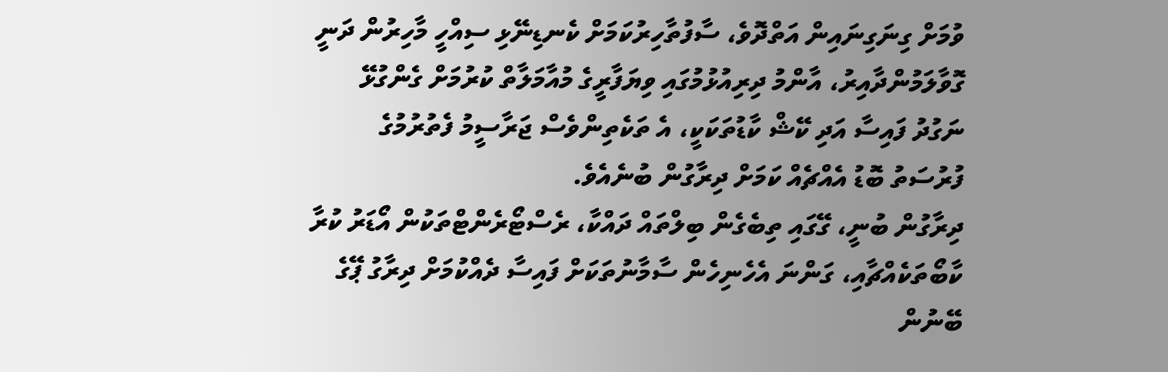ވުމަށް ގިނަގިނައިން އަތްދޮވެ، ސާފުތާހިރުކަމަށް ކެނޑިނޭޅި ސިއްހީ މާހިރުން ދަނީ ގޮވާލަމުންދާއިރު، އާންމު ދިރިއުޅުމުގައި ވިޔަފާރީގެ މުއާމަލާތް ކުރުމަށް ގެންގުޅޭ ނަގުދު ފައިސާ އަދި ކޭޝް ކާޑުތަކަކީ، އެ ތަކެތިންވެސް ޖަރާސީމު ފެތުރުމުގެ ފުރުސަތު ބޮޑު އެއްޗެއް ކަމަށް ދިރާގުން ބުނެއެވެ.
ދިރާގުން ބުނީ، ގޭގައި ތިބެގެން ބިލްތައް ދައްކާ، ރެސްޓޯރެންޓްތަކުން އޯޑަރު ކުރާ ކާބޯތަކެއްޗާއި، ގަންނަ އެހެނިހެން ސާމާނުތަކަށް ފައިސާ ދެއްކުމަށް ދިރާގު ޕޭގެ ބޭނުން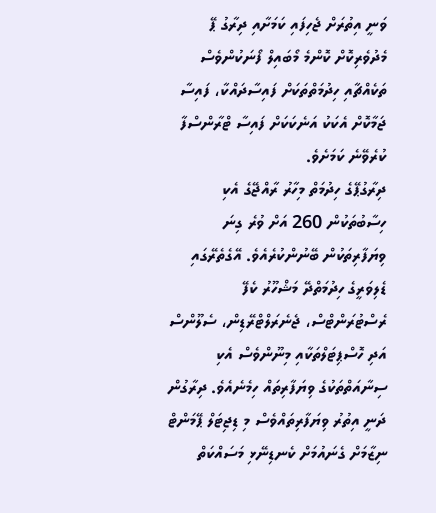ވަނީ އިތުރަށް ޖެހިފައި ކަމަށާއި ދިރާގު ޕޭ މެދުވެރިކޮށް ކޮންމެ މޯބައިލް ފޯނަކުންވެސް ތަކެއްޗާއި ހިދުމަތްތަކަށް ފައިސާދައްކާ، ފައިސާ ޖަމާކޮށް އެކަކު އަނެކަކަށް ފައިސާ ޓްރާންސްފާ ކުރެވޭނެ ކަމަށެވެ.
ދިރާގުޕޭގެ ހިދުމަތް މިހާރު ރާއްޖޭގެ އެކި ހިސާބުތަކުން 260 އަށް ވުރެ ގިނަ ވިޔަފާރިތަކުން ބޭނުންކުރެއެވެ. އޭގެތެރޭގައި ޑެލިވަރީގެ ހިދުމަތްދޭ މަޝްހޫރު ކެފޭ ރެސްޓުރަންޓްސް، ޖެނެރަލްޓްރޭޑިން، ސެލޫންސް އަދި ހޮސްޕިޓަލްތަކާއި މިނޫންވެސް އެކި ސިނާއަތްތަކުގެ ވިޔަފާރިތައް ހިމެނެއެވެ. ދިރާގުން ދަނީ އިތުރު ވިޔަފާރިތައްވެސް މި ޑިޖިޓަލް ޕޭމަންޓް ނިޒާމަށް ގެނައުމަށް ކެނޑިނޭޅި މަސައްކަތް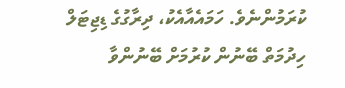ކުރަމުންނެވެ. ހަމައެއާއެކު، ދިރާގުގެ ޑިޖިޓަލް ހިދުމަތް ބޭނުން ކުރުމަށް ބޭނުންވާ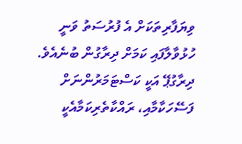ވިޔަފާރިތަކަށް އެ ފުރުސަތު ވަނީ ހުޅުވާލާފައި ކަމަށް ދިރާގުން ބުނެއެވެ.
ދިރާގުޕޭ އަކީ ކަސްޓަމަރުންނަށް ފަސޭހަކާމާއި، ރައްކާތެރިކަމާއެކީ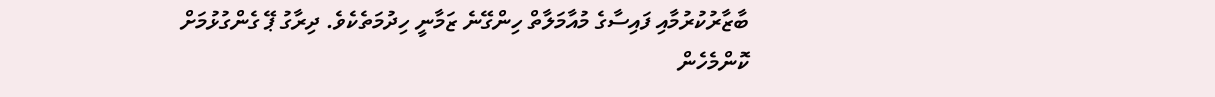ބާޒާރުކުރުމާއި ފައިސާގެ މުއާމަލާތް ހިންގޭނެ ޒަމާނީ ހިދުމަތެކެވެ. ދިރާގު ޕޭ ގެންގުޅުމަށް ކޮންމެހެން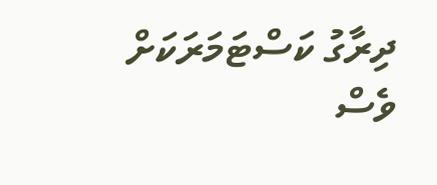ދިރާގު ކަސްޓަމަރަކަށް ވެސް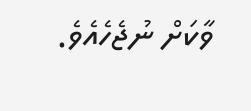ވާކަށް ނުޖެހެއެވެ.